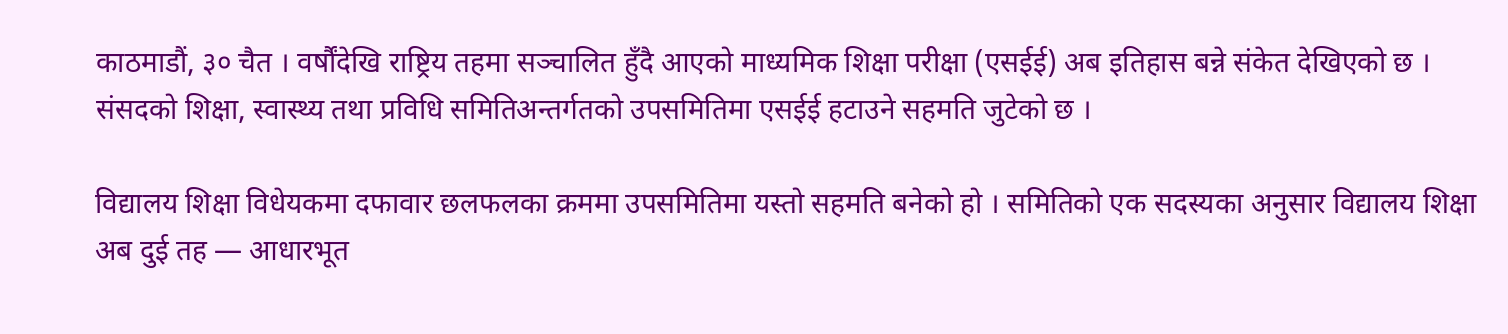काठमाडौं, ३० चैत । वर्षौंदेखि राष्ट्रिय तहमा सञ्चालित हुँदै आएको माध्यमिक शिक्षा परीक्षा (एसईई) अब इतिहास बन्ने संकेत देखिएको छ । संसदको शिक्षा, स्वास्थ्य तथा प्रविधि समितिअन्तर्गतको उपसमितिमा एसईई हटाउने सहमति जुटेको छ ।

विद्यालय शिक्षा विधेयकमा दफावार छलफलका क्रममा उपसमितिमा यस्तो सहमति बनेको हो । समितिको एक सदस्यका अनुसार विद्यालय शिक्षा अब दुई तह — आधारभूत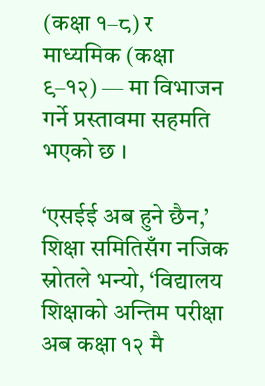(कक्षा १–८) र माध्यमिक (कक्षा ९–१२) — मा विभाजन गर्ने प्रस्तावमा सहमति भएको छ ।

‘एसईई अब हुने छैन,’ शिक्षा समितिसँग नजिक स्रोतले भन्यो, ‘विद्यालय शिक्षाको अन्तिम परीक्षा अब कक्षा १२ मै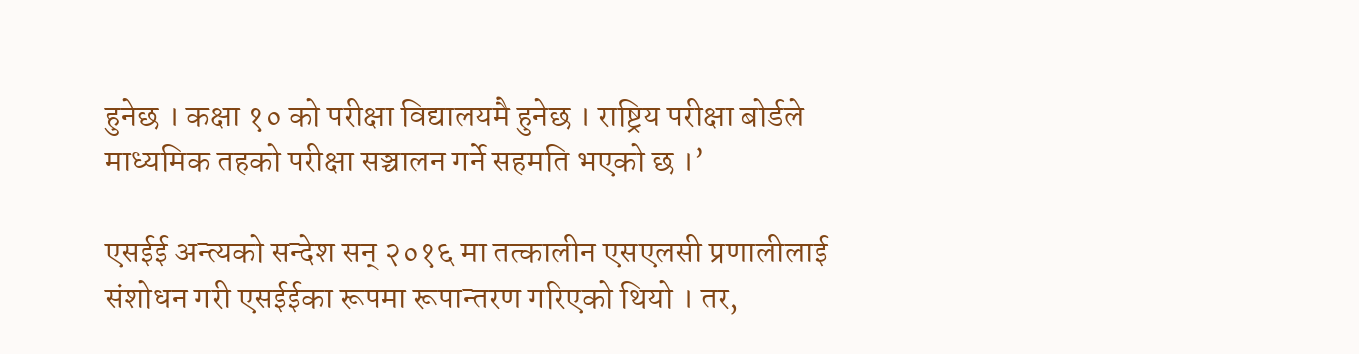हुनेछ । कक्षा १० को परीक्षा विद्यालयमै हुनेछ । राष्ट्रिय परीक्षा बोर्डले माध्यमिक तहको परीक्षा सञ्चालन गर्ने सहमति भएको छ ।’

एसईई अन्त्यको सन्देश सन् २०१६ मा तत्कालीन एसएलसी प्रणालीलाई संशोधन गरी एसईईका रूपमा रूपान्तरण गरिएको थियो । तर,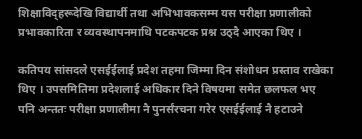शिक्षाविद्हरूदेखि विद्यार्थी तथा अभिभावकसम्म यस परीक्षा प्रणालीको प्रभावकारिता र व्यवस्थापनमाथि पटकपटक प्रश्न उठ्दै आएका थिए ।

कतिपय सांसदले एसईईलाई प्रदेश तहमा जिम्मा दिन संशोधन प्रस्ताव राखेका थिए । उपसमितिमा प्रदेशलाई अधिकार दिने विषयमा समेत छलफल भए पनि अन्ततः परीक्षा प्रणालीमा नै पुनर्संरचना गरेर एसईईलाई नै हटाउने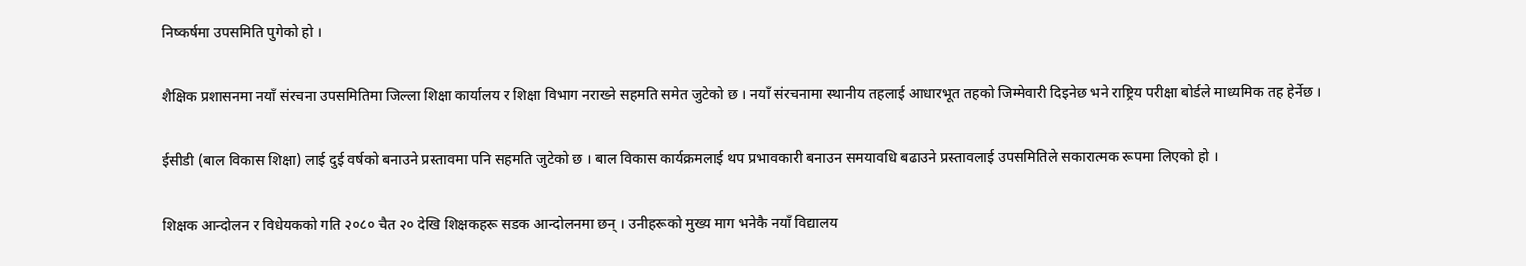निष्कर्षमा उपसमिति पुगेको हो ।

शैक्षिक प्रशासनमा नयाँ संरचना उपसमितिमा जिल्ला शिक्षा कार्यालय र शिक्षा विभाग नराख्ने सहमति समेत जुटेको छ । नयाँ संरचनामा स्थानीय तहलाई आधारभूत तहको जिम्मेवारी दिइनेछ भने राष्ट्रिय परीक्षा बोर्डले माध्यमिक तह हेर्नेछ ।

ईसीडी (बाल विकास शिक्षा) लाई दुई वर्षको बनाउने प्रस्तावमा पनि सहमति जुटेको छ । बाल विकास कार्यक्रमलाई थप प्रभावकारी बनाउन समयावधि बढाउने प्रस्तावलाई उपसमितिले सकारात्मक रूपमा लिएको हो ।

शिक्षक आन्दोलन र विधेयकको गति २०८० चैत २० देखि शिक्षकहरू सडक आन्दोलनमा छन् । उनीहरूको मुख्य माग भनेकै नयाँ विद्यालय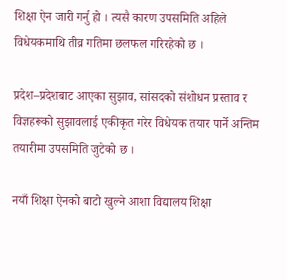शिक्षा ऐन जारी गर्नु हो । त्यसै कारण उपसमिति अहिले विधेयकमाथि तीव्र गतिमा छलफल गरिरहेको छ ।

प्रदेश–प्रदेशबाट आएका सुझाव, सांसदको संशोधन प्रस्ताव र विज्ञहरूको सुझावलाई एकीकृत गरेर विधेयक तयार पार्ने अन्तिम तयारीमा उपसमिति जुटेको छ ।

नयाँ शिक्षा ऐनको बाटो खुल्ने आशा विद्यालय शिक्षा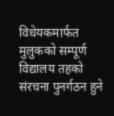विधेयकमार्फत मुलुकको सम्पूर्ण विद्यालय तहको संरचना पुनर्गठन हुने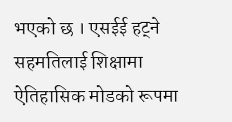भएको छ । एसईई हट्ने सहमतिलाई शिक्षामा ऐतिहासिक मोडको रूपमा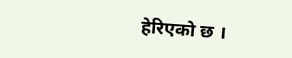हेरिएको छ ।